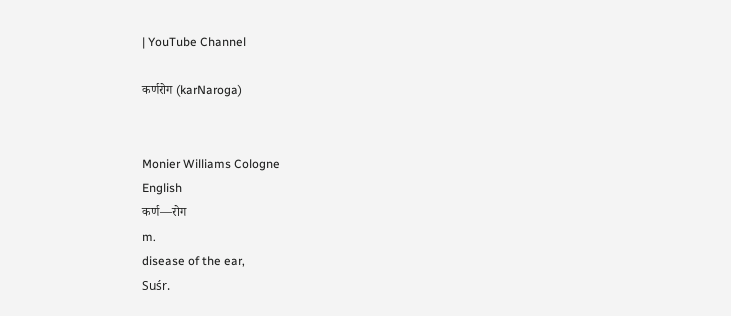| YouTube Channel

कर्णरोग (karNaroga)


Monier Williams Cologne
English
कर्ण—रोग
m.
disease of the ear,
Suśr.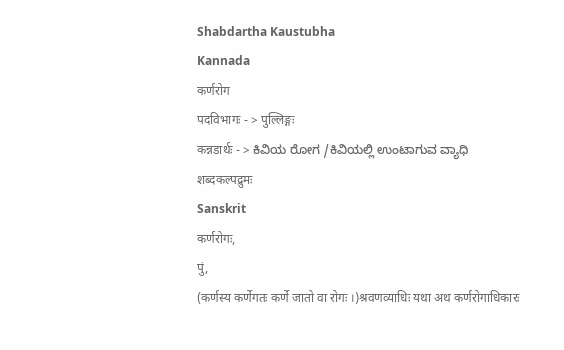Shabdartha Kaustubha
Kannada
कर्णरोग
पदविभागः - > पुल्लिङ्गः
कन्नडार्थः - > ಕಿವಿಯ ರೋಗ /ಕಿವಿಯಲ್ಲಿ ಉಂಟಾಗುವ ವ್ಯಾಧಿ
शब्दकल्पद्रुमः
Sanskrit
कर्णरोगः,
पुं,
(कर्णस्य कर्णेगतः कर्णे जातो वा रोगः ।)श्रवणव्याधिः यथा अथ कर्णरोगाधिकारः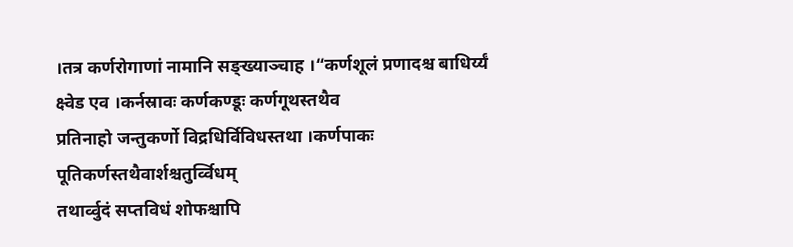।तत्र कर्णरोगाणां नामानि सङ्ख्याञ्चाह ।“कर्णशूलं प्रणादश्च बाधिर्य्यं क्ष्वेड एव ।कर्नस्रावः कर्णकण्डूः कर्णगूथस्तथैव
प्रतिनाहो जन्तुकर्णो विद्रधिर्विविधस्तथा ।कर्णपाकः पूतिकर्णस्तथैवार्शश्चतुर्व्विधम्
तथार्व्वुदं सप्तविधं शोफश्चापि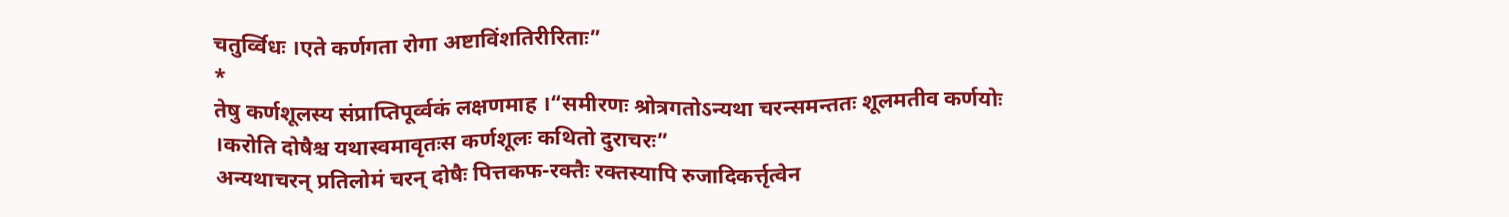चतुर्व्विधः ।एते कर्णगता रोगा अष्टाविंशतिरीरिताः”
*
तेषु कर्णशूलस्य संप्राप्तिपूर्व्वकं लक्षणमाह ।“समीरणः श्रोत्रगतोऽन्यथा चरन्समन्ततः शूलमतीव कर्णयोः ।करोति दोषैश्च यथास्वमावृतःस कर्णशूलः कथितो दुराचरः”
अन्यथाचरन् प्रतिलोमं चरन् दोषैः पित्तकफ-रक्तैः रक्तस्यापि रुजादिकर्त्तृत्वेन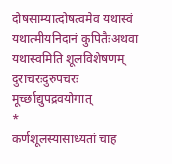दोषसाम्यात्दोषत्वमेव यथास्वं यथात्मीयनिदानं कुपितैःअथवा यथास्वमिति शूलविशेषणम् दुराचरःदुरुपचरः मूर्च्छाद्युपद्रवयोगात्
*
कर्णशूलस्यासाध्यतां चाह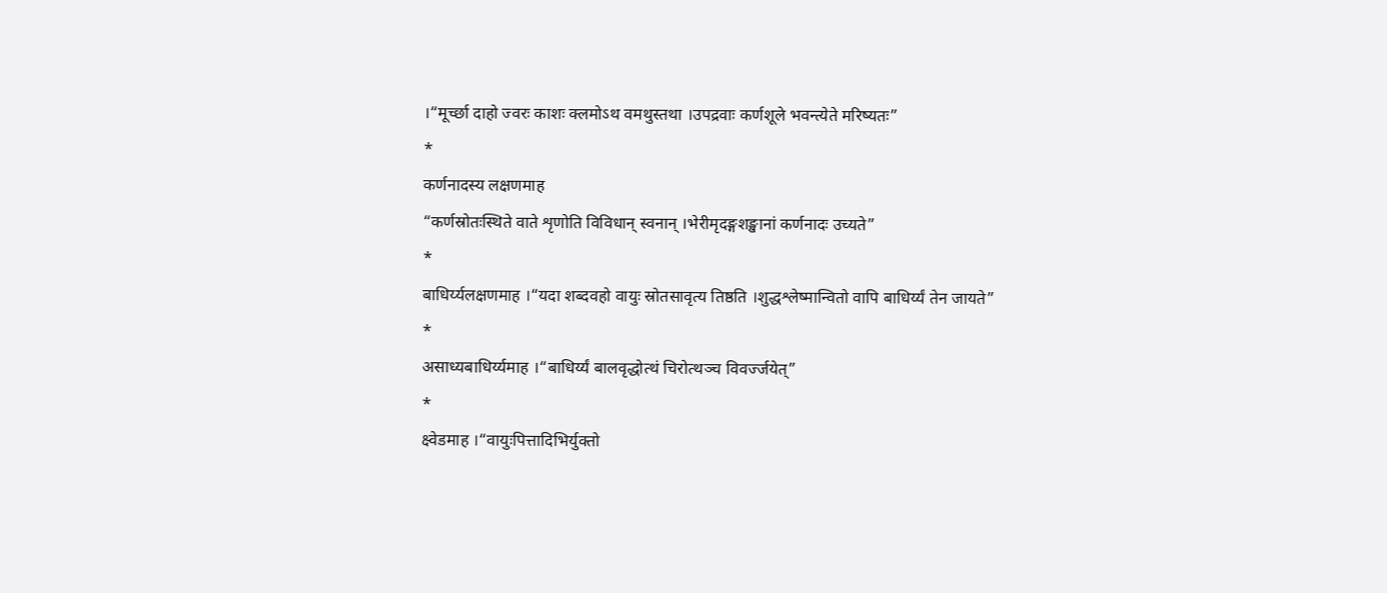।“मूर्च्छा दाहो ज्वरः काशः क्लमोऽथ वमथुस्तथा ।उपद्रवाः कर्णशूले भवन्त्येते मरिष्यतः”
*
कर्णनादस्य लक्षणमाह
“कर्णस्रोतःस्थिते वाते शृणोति विविधान् स्वनान् ।भेरीमृदङ्गशङ्खानां कर्णनादः उच्यते”
*
बाधिर्य्यलक्षणमाह ।“यदा शब्दवहो वायुः स्रोतसावृत्य तिष्ठति ।शुद्धश्लेष्मान्वितो वापि बाधिर्य्यं तेन जायते”
*
असाध्यबाधिर्य्यमाह ।“बाधिर्य्यं बालवृद्धोत्थं चिरोत्थञ्च विवर्ज्जयेत्”
*
क्ष्वेडमाह ।“वायुःपित्तादिभिर्युक्तो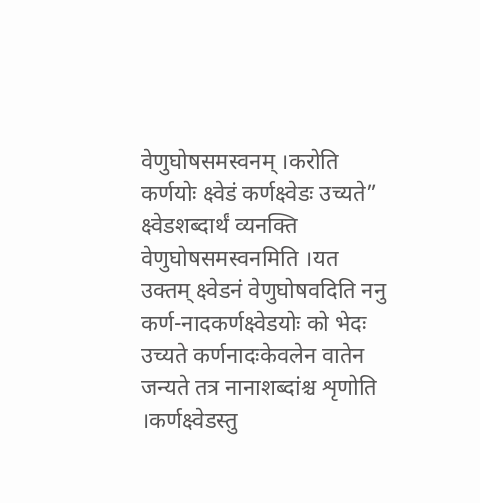वेणुघोषसमस्वनम् ।करोति कर्णयोः क्ष्वेडं कर्णक्ष्वेडः उच्यते”
क्ष्वेडशब्दार्थं व्यनक्ति वेणुघोषसमस्वनमिति ।यत उक्तम् क्ष्वेडनं वेणुघोषवदिति ननु कर्ण-नादकर्णक्ष्वेडयोः को भेदः उच्यते कर्णनादःकेवलेन वातेन जन्यते तत्र नानाशब्दांश्च शृणोति ।कर्णक्ष्वेडस्तु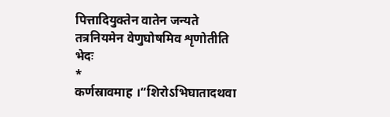पित्तादियुक्तेन वातेन जन्यते तत्रनियमेन वेणुघोषमिव शृणोतीति भेदः
*
कर्णस्रावमाह ।“शिरोऽभिघातादथवा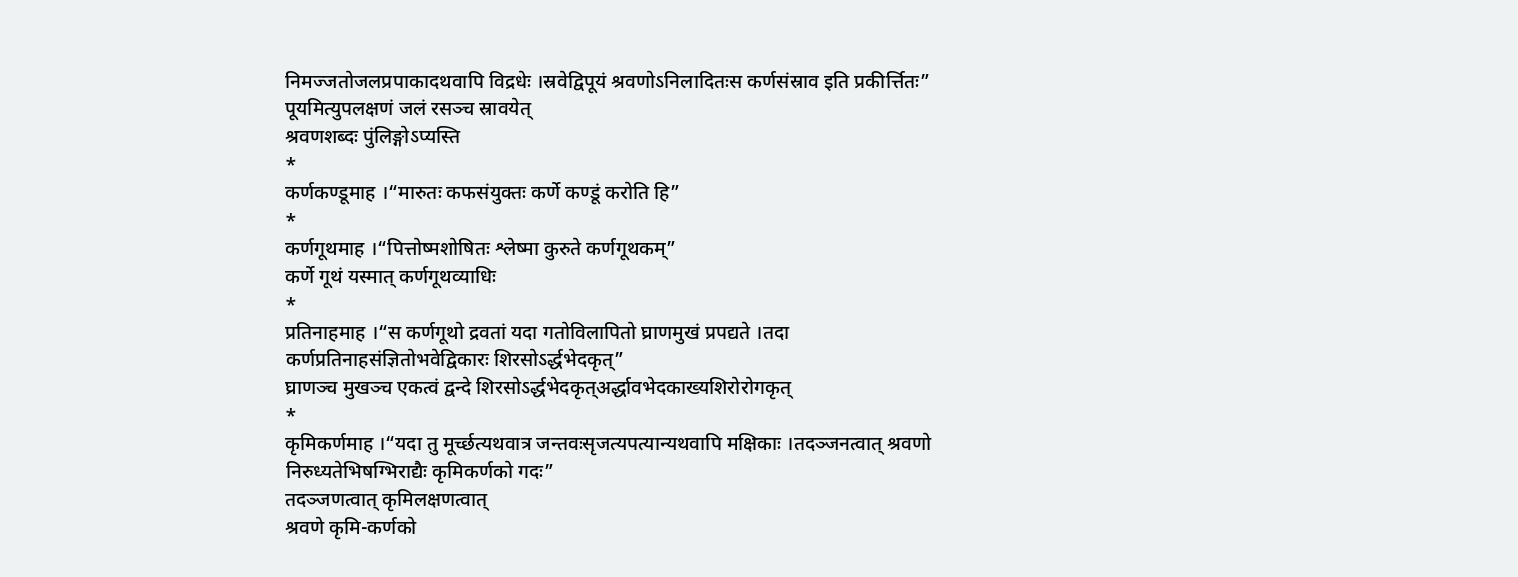निमज्जतोजलप्रपाकादथवापि विद्रधेः ।स्रवेद्विपूयं श्रवणोऽनिलादितःस कर्णसंस्राव इति प्रकीर्त्तितः”
पूयमित्युपलक्षणं जलं रसञ्च स्रावयेत्
श्रवणशब्दः पुंलिङ्गोऽप्यस्ति
*
कर्णकण्डूमाह ।“मारुतः कफसंयुक्तः कर्णे कण्डूं करोति हि”
*
कर्णगूथमाह ।“पित्तोष्मशोषितः श्लेष्मा कुरुते कर्णगूथकम्”
कर्णे गूथं यस्मात् कर्णगूथव्याधिः
*
प्रतिनाहमाह ।“स कर्णगूथो द्रवतां यदा गतोविलापितो घ्राणमुखं प्रपद्यते ।तदा कर्णप्रतिनाहसंज्ञितोभवेद्विकारः शिरसोऽर्द्धभेदकृत्”
घ्राणञ्च मुखञ्च एकत्वं द्वन्दे शिरसोऽर्द्धभेदकृत्अर्द्धावभेदकाख्यशिरोरोगकृत्
*
कृमिकर्णमाह ।“यदा तु मूर्च्छत्यथवात्र जन्तवःसृजत्यपत्यान्यथवापि मक्षिकाः ।तदञ्जनत्वात् श्रवणो निरुध्यतेभिषग्भिराद्यैः कृमिकर्णको गदः”
तदञ्जणत्वात् कृमिलक्षणत्वात्
श्रवणे कृमि-कर्णको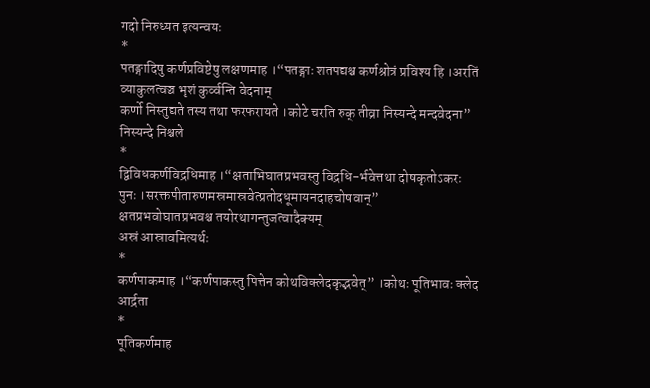गदो निरुध्यत इत्यन्वयः
*
पतङ्गादिषु कर्णप्रविष्टेषु लक्षणमाह ।“पतङ्गाः शतपद्यश्च कर्णश्रोत्रं प्रविश्य हि ।अरतिं व्याकुलत्वञ्च भृशं कुर्व्वन्ति वेदनाम्
कर्णो निस्तुद्यते तस्य तथा फरफरायते ।कोटे चरति रुक् तीव्रा निस्यन्दे मन्दवेदना”
निस्यन्दे निश्चले
*
द्विविधकर्णविद्रधिमाह ।“क्षताभिघातप्रभवस्तु विद्रधि-र्भवेत्तथा दोषकृतोऽकरः पुनः ।सरक्तपीतारुणमस्रमास्रवेत्प्रतोदधूमायनदाहचोषवान्”
क्षतप्रभवोघातप्रभवश्च तयोरथागन्तुजत्वादैक्यम्
अस्रं आस्रावमित्यर्थः
*
कर्णपाकमाह ।“कर्णपाकस्तु पित्तेन कोथविक्लेदकृद्भवेत्” ।कोथः पूतिभावः क्लेद आर्द्रता
*
पूतिकर्णमाह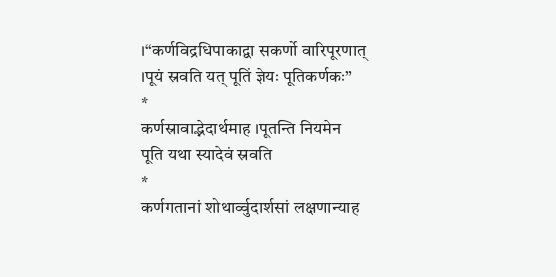।“कर्णविद्रधिपाकाद्वा सकर्णो वारिपूरणात् ।पूयं स्रवति यत् पूतिं ज्ञेयः पूतिकर्णकः”
*
कर्णस्रावाद्भेदार्थमाह ।पूतन्ति नियमेन पूति यथा स्यादेवं स्रवति
*
कर्णगतानां शोथार्व्वुदार्शसां लक्षणान्याह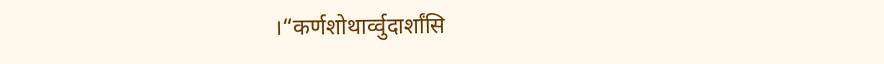।“कर्णशोथार्व्वुदार्शांसि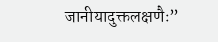जानीयादुक्तलक्षणैः”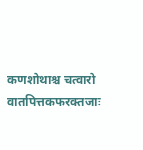कणशोथाश्च चत्वारो वातपित्तकफरक्तजाः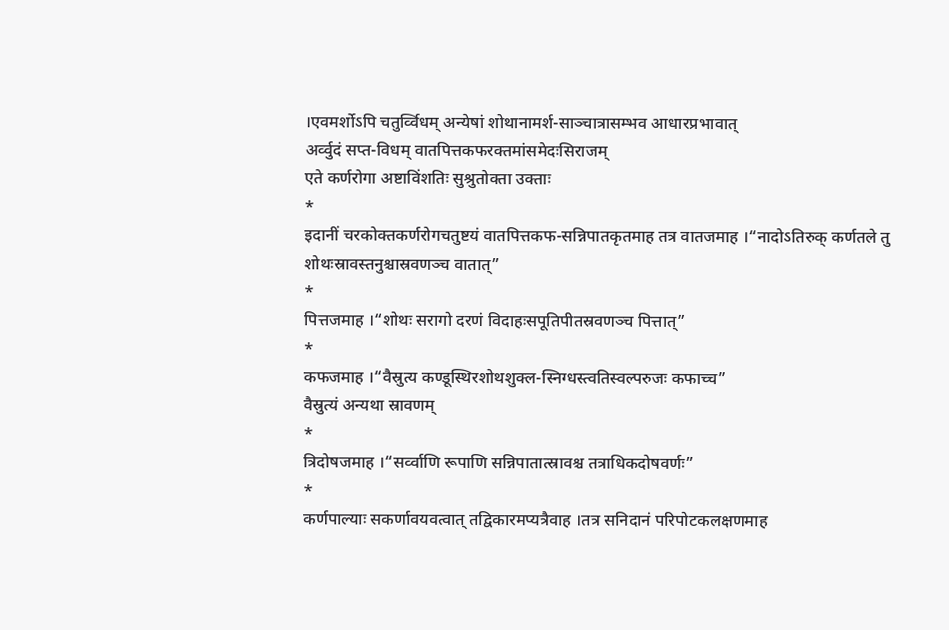।एवमर्शोऽपि चतुर्व्विधम् अन्येषां शोथानामर्श-साञ्चात्रासम्भव आधारप्रभावात्
अर्व्वुदं सप्त-विधम् वातपित्तकफरक्तमांसमेदःसिराजम्
एते कर्णरोगा अष्टाविंशतिः सुश्रुतोक्ता उक्ताः
*
इदानीं चरकोक्तकर्णरोगचतुष्टयं वातपित्तकफ-सन्निपातकृतमाह तत्र वातजमाह ।“नादोऽतिरुक् कर्णतले तु शोथःस्रावस्तनुश्चास्रवणञ्च वातात्”
*
पित्तजमाह ।“शोथः सरागो दरणं विदाहःसपूतिपीतस्रवणञ्च पित्तात्”
*
कफजमाह ।“वैस्रुत्य कण्डूस्थिरशोथशुक्ल-स्निग्धस्त्वतिस्वल्परुजः कफाच्च”
वैस्रुत्यं अन्यथा स्रावणम्
*
त्रिदोषजमाह ।“सर्व्वाणि रूपाणि सन्निपातात्स्रावश्च तत्राधिकदोषवर्णः”
*
कर्णपाल्याः सकर्णावयवत्वात् तद्विकारमप्यत्रैवाह ।तत्र सनिदानं परिपोटकलक्षणमाह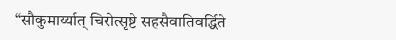“सौकुमार्य्यात् चिरोत्सृष्टे सहसैवातिवर्द्धिते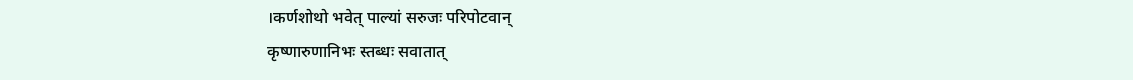।कर्णशोथो भवेत् पाल्यां सरुजः परिपोटवान्
कृष्णारुणानिभः स्तब्धः सवातात्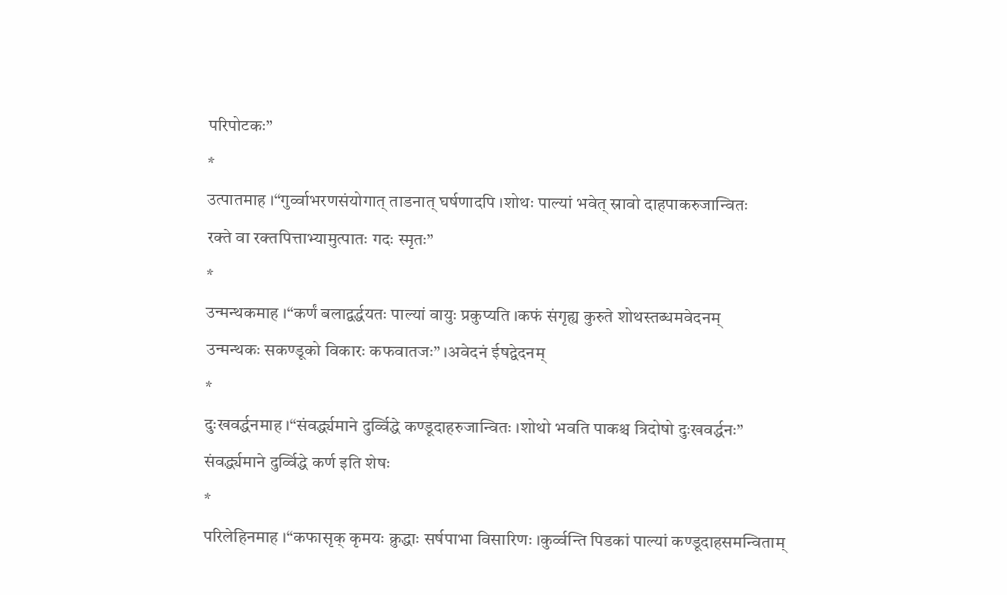परिपोटकः”
*
उत्पातमाह ।“गुर्व्वाभरणसंयोगात् ताडनात् घर्षणादपि ।शोथः पाल्यां भवेत् स्रावो दाहपाकरुजान्वितः
रक्ते वा रक्तपित्ताभ्यामुत्पातः गदः स्मृतः”
*
उन्मन्थकमाह ।“कर्णं बलाद्वर्द्धयतः पाल्यां वायुः प्रकुप्यति ।कफं संगृह्य कुरुते शोथस्तब्धमवेदनम्
उन्मन्थकः सकण्डूको विकारः कफवातजः” ।अवेदनं ईषद्वेदनम्
*
दुःखवर्द्धनमाह ।“संवर्द्ध्यमाने दुर्व्विद्धे कण्डूदाहरुजान्वितः ।शोथो भवति पाकश्च त्रिदोषो दुःखवर्द्धनः”
संवर्द्ध्यमाने दुर्व्विद्धे कर्ण इति शेषः
*
परिलेहिनमाह ।“कफासृक् कृमयः क्रुद्धाः सर्षपाभा विसारिणः ।कुर्व्वन्ति पिडकां पाल्यां कण्डूदाहसमन्विताम्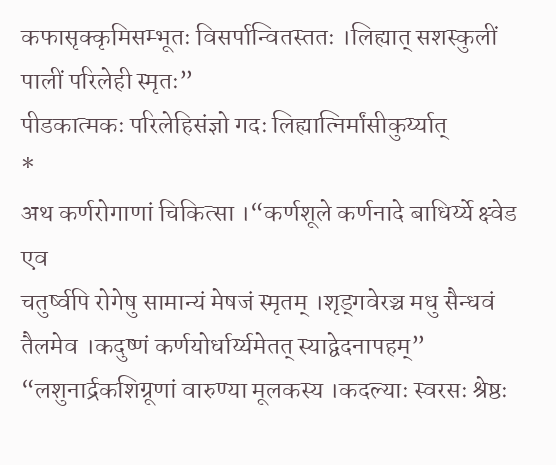कफासृक्कृमिसम्भूतः विसर्पान्वितस्ततः ।लिह्यात् सशस्कुलीं पालीं परिलेही स्मृतः”
पीडकात्मकः परिलेहिसंज्ञो गदः लिह्यात्निर्मांसीकुर्य्यात्
*
अथ कर्णरोगाणां चिकित्सा ।“कर्णशूले कर्णनादे बाधिर्य्ये क्ष्वेड एव
चतुर्ष्वपि रोगेषु सामान्यं मेषजं स्मृतम् ।शृड्गवेरञ्च मधु सैन्धवं तैलमेव ।कदुष्णं कर्णयोर्धार्य्यमेतत् स्याद्वेदनापहम्”
“लशुनार्द्रकशिग्रूणां वारुण्या मूलकस्य ।कदल्याः स्वरसः श्रेष्ठः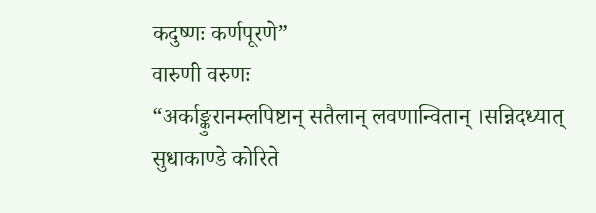कदुष्णः कर्णपूरणे”
वारुणी वरुणः
“अर्काङ्कुरानम्लपिष्टान् सतैलान् लवणान्वितान् ।सन्निदध्यात् सुधाकाण्डे कोरिते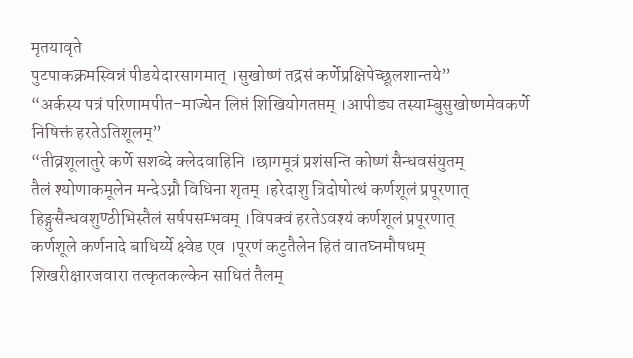मृतयावृते
पुटपाकक्रमस्विन्नं पीडयेदारसागमात् ।सुखोष्णं तद्रसं कर्णेप्रक्षिपेच्छूलशान्तये”
“अर्कस्य पत्रं परिणामपीत-माज्येन लिप्तं शिखियोगतप्तम् ।आपीड्य तस्याम्बुसुखोष्णमेवकर्णे निषिक्तं हरतेऽतिशूलम्”
“तीव्रशूलातुरे कर्णे सशब्दे क्लेदवाहिनि ।छागमूत्रं प्रशंसन्ति कोष्णं सैन्धवसंयुतम्
तैलं श्योणाकमूलेन मन्देऽग्नौ विधिना शृतम् ।हरेदाशु त्रिदोषोत्थं कर्णशूलं प्रपूरणात्
हिङ्गुसैन्धवशुण्ठीभिस्तैलं सर्षपसम्भवम् ।विपक्वं हरतेऽवश्यं कर्णशूलं प्रपूरणात्
कर्णशूले कर्णनादे बाधिर्य्ये क्ष्वेड एव ।पूरणं कटुतैलेन हितं वातघ्नमौषधम्
शिखरीक्षारजवारा तत्कृतकल्केन साधितं तैलम्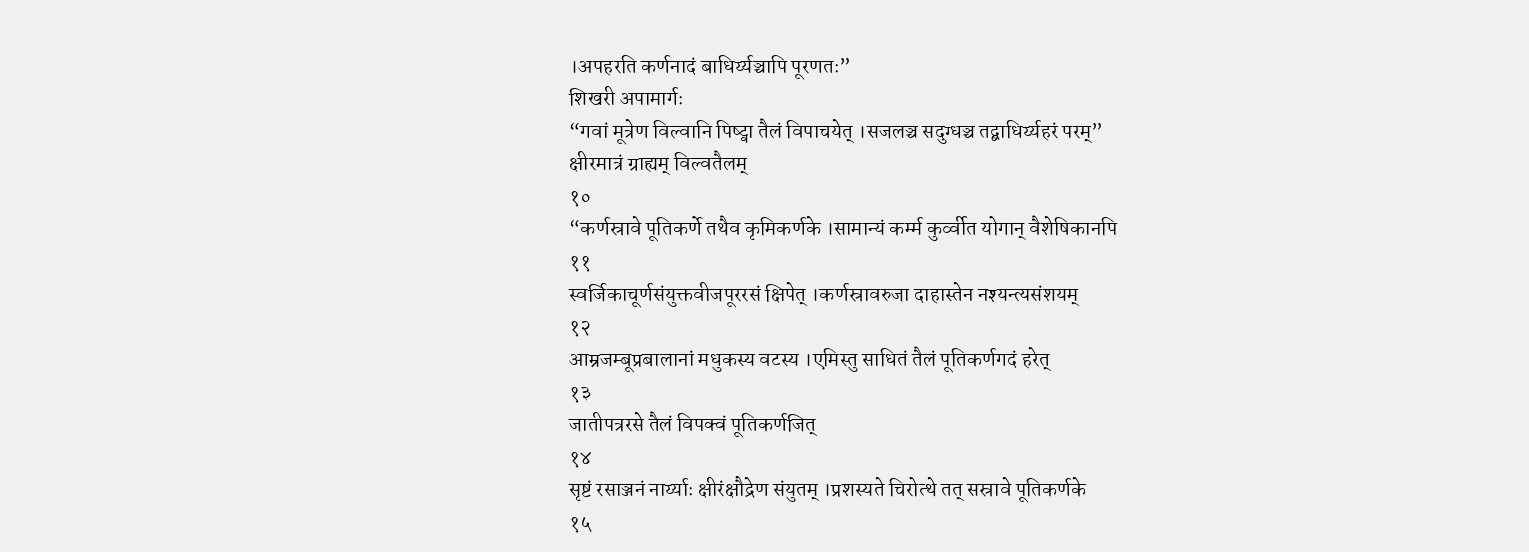।अपहरति कर्णनादं बाधिर्य्यञ्चापि पूरणतः”
शिखरी अपामार्गः
“गवां मूत्रेण विल्वानि पिष्ट्वा तैलं विपाचयेत् ।सजलञ्च सदुग्धञ्च तद्बाधिर्य्यहरं परम्”
क्षीरमात्रं ग्राह्यम् विल्वतैलम्
१०
“कर्णस्रावे पूतिकर्णे तथैव कृमिकर्णके ।सामान्यं कर्म्म कुर्व्वीत योगान् वैशेषिकानपि
११
स्वर्जिकाचूर्णसंयुक्तवीजपूररसं क्षिपेत् ।कर्णस्रावरुजा दाहास्तेन नश्यन्त्यसंशयम्
१२
आम्रजम्बूप्रबालानां मधुकस्य वटस्य ।एमिस्तु साधितं तैलं पूतिकर्णगदं हरेत्
१३
जातीपत्ररसे तैलं विपक्वं पूतिकर्णजित्
१४
सृष्टं रसाञ्जनं नार्य्याः क्षीरंक्षौद्रेण संयुतम् ।प्रशस्यते चिरोत्थे तत् सस्रावे पूतिकर्णके
१५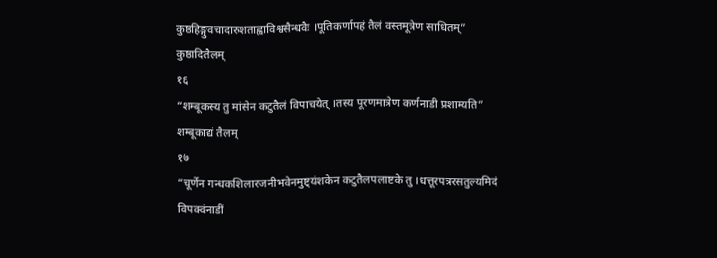कुष्ठहिङ्गुवचादारुशताह्वाविश्वसैन्धवैः ।पूतिकर्णापहं तैलं वस्तमूत्रेण साधितम्”
कुष्ठादितैलम्
१६
“शम्बूकस्य तु मांसेन कटुतैलं विपाचयेत् ।तस्य पूरणमात्रेण कर्णनाडी प्रशाम्यति”
शम्बूकाद्यं तैलम्
१७
“चूर्णेन गन्धकशिलारजनीभवेनमुष्ट्यंशकेन कटुतैलपलाष्टके तु ।धत्तूरपत्ररसतुल्यमिदं विपक्वंनाडीं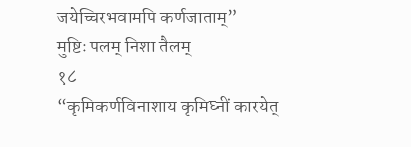जयेच्चिरभवामपि कर्णजाताम्”
मुष्टिः पलम् निशा तैलम्
१८
“कृमिकर्णविनाशाय कृमिघ्नीं कारयेत्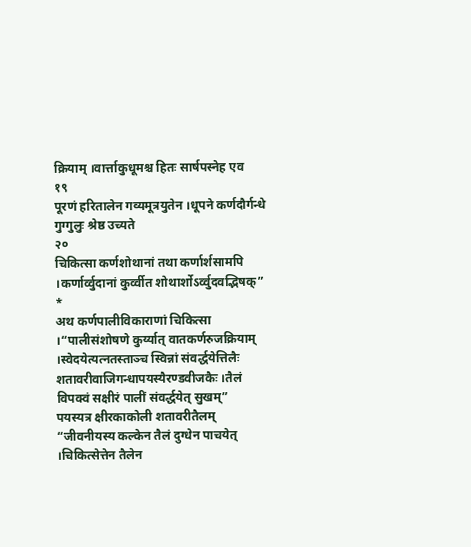क्रियाम् ।वार्त्ताकुधूमश्च हितः सार्षपस्नेह एव
१९
पूरणं हरितालेन गव्यमूत्रयुतेन ।धूपने कर्णदौर्गन्धे गुग्गुलुः श्रेष्ठ उच्यते
२०
चिकित्सा कर्णशोथानां तथा कर्णार्शसामपि ।कर्णार्व्वुदानां कुर्व्वीत शोथार्शोऽर्व्वुदवद्भिषक्”
*
अथ कर्णपालीविकाराणां चिकित्सा ।“पालीसंशोषणे कुर्य्यात् वातकर्णरुजक्रियाम् ।स्वेदयेत्यत्नतस्ताञ्च स्विन्नां संवर्द्धयेत्तिलैः
शतावरीवाजिगन्धापयस्यैरण्डवीजकैः ।तैलं विपक्वं सक्षीरं पालीं संवर्द्धयेत् सुखम्”
पयस्यत्र क्षीरकाकोली शतावरीतैलम्
“जीवनीयस्य कल्केन तैलं दुग्धेन पाचयेत् ।चिकित्सेत्तेन तैलेन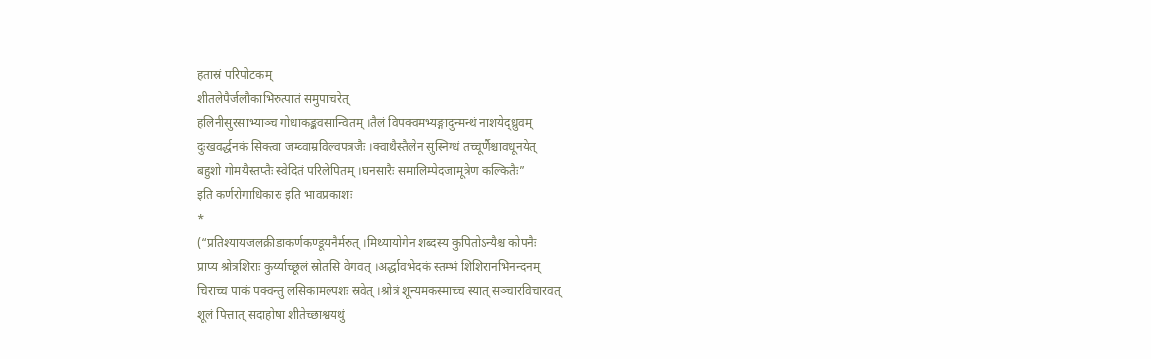हतास्रं परिपोटकम्
शीतलेपैर्जलौकाभिरुत्पातं समुपाचरेत्
हलिनीसुरसाभ्याञ्च गोधाकङ्कवसान्वितम् ।तैलं विपक्वमभ्यङ्गादुन्मन्थं नाशयेद्ध्रुवम्
दुःखवर्द्धनकं सिक्त्वा जम्व्वाम्रविल्वपत्रजैः ।क्वाथैस्तैलेन सुस्निग्धं तच्चूर्णैश्चावधूनयेत्
बहुशो गोमयैस्तप्तैः स्वेदितं परिलेपितम् ।घनसारैः समालिम्पेदजामूत्रेण कल्कितैः”
इति कर्णरोगाधिकारः इति भावप्रकाशः
*
(“प्रतिश्यायजलक्रीडाकर्णकण्डूयनैर्मरुत् ।मिथ्यायोगेन शब्दस्य कुपितोऽन्यैश्च कोपनैः
प्राप्य श्रोत्रशिराः कुर्य्याच्छूलं स्रोतसि वेगवत् ।अर्द्धावभेदकं स्तम्भं शिशिरानभिनन्दनम्
चिराच्च पाकं पक्वन्तु लसिकामल्पशः स्रवेत् ।श्रोत्रं शून्यमकस्माच्च स्यात् सञ्चारविचारवत्
शूलं पित्तात् सदाहोषा शीतेच्छाश्वयथुं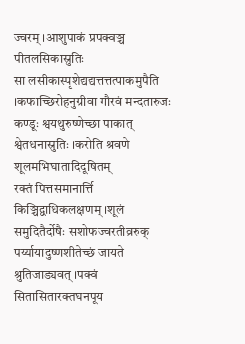ज्वरम् ।आशुपाकं प्रपक्वञ्च पीतलसिकास्रुतिः
सा लसीकास्पृशेद्यद्यत्तत्तत्पाकमुपैति ।कफाच्छिरोहनुग्रीवा गौरवं मन्दतारुजः
कण्डूः श्वयथुरुष्णेच्छा पाकात् श्वेतधनास्रुतिः ।करोति श्रवणे शूलमभिघातादिदूषितम्
रक्तं पित्तसमानार्त्ति किञ्चिद्वाधिकलक्षणम् ।शूलं समुदितैर्दोषैः सशोफज्वरतीव्ररुक्
पर्य्यायादुष्णशीतेच्छं जायते श्रुतिजाड्यवत् ।पक्वं सितासितारक्तघनपूय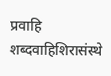प्रवाहि
शब्दवाहिशिरासंस्थे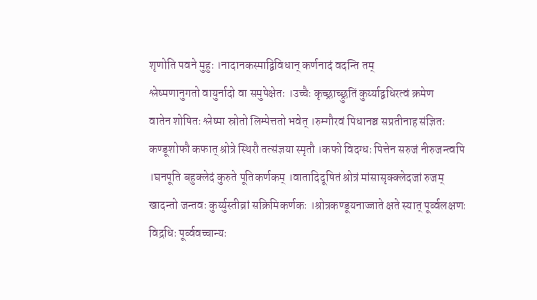शृणोति पवने मुहुः ।नादानकस्माद्विविधान् कर्णनादं वदन्ति तम्
श्लेष्मणानुगतो वायुर्नादो वा समुपेक्षेतः ।उच्चैः कृच्छ्राच्छ्रुतिं कुर्य्याद्वधिरत्वं क्रमेण
वातेन शोषितः श्लेष्मा स्रोतो लिम्पेत्ततो भवेत् ।रुम्गौरवं पिधानञ्च सप्रतीनाह संज्ञितः
कण्डूशोफौ कफात् श्रोत्रे स्थिरौ तत्संज्ञया स्मृतौ ।कफो विदग्धः पित्तेन सरुजं नीरुजन्त्वपि ।घनपूति बहुक्लेदं कुरुते पूतिकर्णकम् ।वातादिदूषितं श्रोत्रं मांसासृक्क्लेदजां रुजम्
खादन्तो जन्तवः कुर्य्युस्तीव्रां सक्रिमिकर्णकः ।श्रोत्रकण्डूयनाज्जाते क्षते स्यात् पूर्व्वलक्षणः
विद्रधिः पूर्व्ववच्चान्यः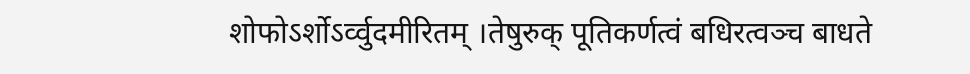शोफोऽर्शोऽर्व्वुदमीरितम् ।तेषुरुक् पूतिकर्णत्वं बधिरत्वञ्च बाधते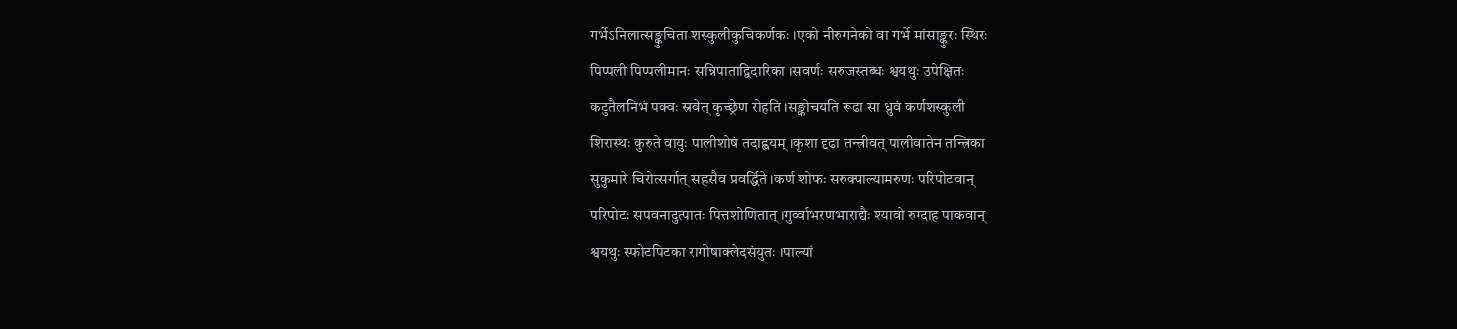गर्भेऽनिलात्सङ्कुचिता शस्कुलीकुचिकर्णकः ।एको नीरुगनेको वा गर्भे मांसाङ्कुरः स्थिरः
पिप्पली पिप्पलीमानः सन्निपाताद्विदारिका ।सवर्णः सरुजस्तब्धः श्वयथुः उपेक्षितः
कटुतैलनिभं पक्वः स्रवेत् कृच्छ्रेण रोहति ।सङ्कोचयति रूढा सा ध्रुवं कर्णशस्कुली
शिरास्थः कुरुते वायुः पालीशोषं तदाह्वयम् ।कृशा दृढा तन्त्रीवत् पालीवातेन तन्त्रिका
सुकुमारे चिरोत्सर्गात् सहसैव प्रवर्द्धिते ।कर्ण शोफः सरुक्पाल्यामरुणः परिपोटवान्
परिपोटः सपवनादुत्पातः पित्तशोणितात् ।गुर्व्वाभरणभाराद्यैः श्यावो रुग्दाह पाकवान्
श्वयथुः स्फोटपिटका रागोषाक्लेदसंयुतः ।पाल्यां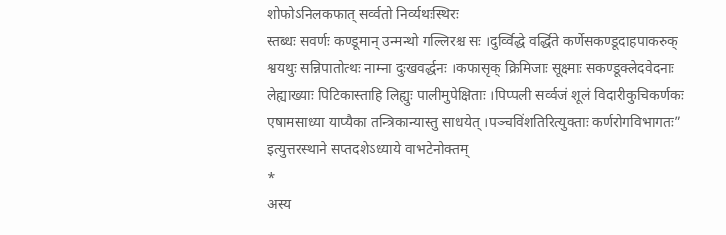शोफोऽनिलकफात् सर्व्वतो निर्व्यथःस्थिरः
स्तब्धः सवर्णः कण्डूमान् उन्मन्थो गल्लिरश्च सः ।दुर्व्विद्धे वर्द्धिते कर्णेसकण्डूदाहपाकरुक्
श्वयथुः सन्निपातोत्थः नाम्ना दुःखवर्द्धनः ।कफासृक् क्रिमिजाः सूक्ष्माः सकण्डूक्लेदवेदनाः
लेह्याख्याः पिटिकास्ताहि लिह्युः पालीमुपेक्षिताः ।पिप्पली सर्व्वजं शूलं विदारीकुचिकर्णकः
एषामसाध्या याप्यैका तन्त्रिकान्यास्तु साधयेत् ।पञ्चविंशतिरित्युक्ताः कर्णरोगविभागतः”
इत्युत्तरस्थाने सप्तदशेऽध्याये वाभटेनोक्तम्
*
अस्य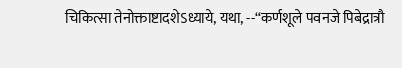चिकित्सा तेनोक्ताष्टादशेऽध्याये, यथा, --“कर्णशूले पवनजे पिबेद्रात्रौ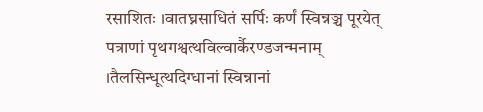रसाशितः ।वातघ्नसाधितं सर्पिः कर्णं स्विन्नञ्च पूरयेत्
पत्राणां पृथगश्वत्थविल्वार्कैरण्डजन्मनाम् ।तैलसिन्धूत्थदिग्धानां स्विन्नानां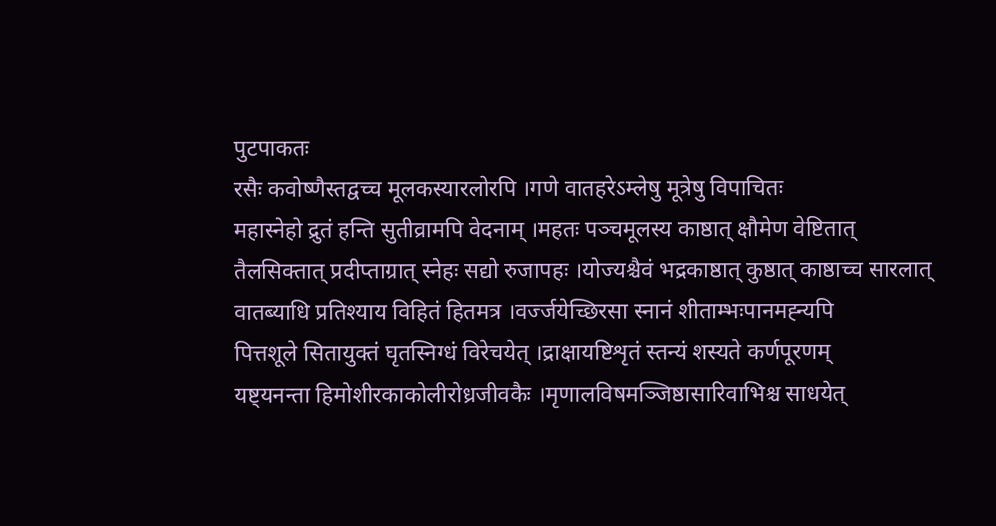पुटपाकतः
रसैः कवोष्णैस्तद्वच्च मूलकस्यारलोरपि ।गणे वातहरेऽम्लेषु मूत्रेषु विपाचितः
महास्नेहो द्रुतं हन्ति सुतीव्रामपि वेदनाम् ।महतः पञ्चमूलस्य काष्ठात् क्षौमेण वेष्टितात्
तैलसिक्तात् प्रदीप्ताग्रात् स्नेहः सद्यो रुजापहः ।योज्यश्चैवं भद्रकाष्ठात् कुष्ठात् काष्ठाच्च सारलात्
वातब्याधि प्रतिश्याय विहितं हितमत्र ।वर्ज्जयेच्छिरसा स्नानं शीताम्भःपानमह्न्यपि
पित्तशूले सितायुक्तं घृतस्निग्धं विरेचयेत् ।द्राक्षायष्टिशृतं स्तन्यं शस्यते कर्णपूरणम्
यष्ट्यनन्ता हिमोशीरकाकोलीरोध्रजीवकैः ।मृणालविषमञ्जिष्ठासारिवाभिश्च साधयेत्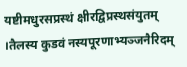यष्टीमधुरसप्रस्थं क्षीरद्विप्रस्थसंयुतम् ।तैलस्य कुडवं नस्यपूरणाभ्यञ्जनैरिदम्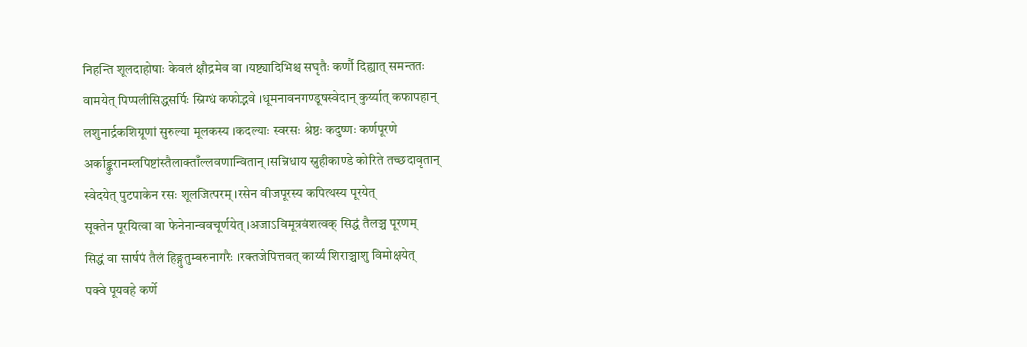निहन्ति शूलदाहोषाः केवलं क्षौद्रमेव वा ।यष्ट्यादिभिश्च सघृतैः कर्णौ दिह्यात् समन्ततः
वामयेत् पिप्पलीसिद्धसर्पिः स्निग्धं कफोद्भवे ।धूमनावनगण्डूषस्वेदान् कुर्य्यात् कफापहान्
लशुनार्द्रकशिग्रूणां सुरुल्या मूलकस्य ।कदल्याः स्वरसः श्रेष्ठः कदुष्णः कर्णपूरणे
अर्काङ्कुरानम्लपिष्टांस्तैलाक्ताँल्लवणान्वितान् ।सन्निधाय स्नुहीकाण्डे कोरिते तच्छदावृतान्
स्वेदयेत् पुटपाकेन रसः शूलजित्परम् ।रसेन वीजपूरस्य कपित्थस्य पूरयेत्
सूक्तेन पूरयित्वा वा फेनेनान्ववचूर्णयेत् ।अजाऽविमूत्रवंशत्वक् सिद्धं तैलञ्च पूरणम्
सिद्धं वा सार्षपं तैलं हिङ्गुतुम्बरुनागरैः ।रक्तजेपित्तवत् कार्य्यं शिराञ्चाशु विमोक्षयेत्
पक्वे पूयवहे कर्णे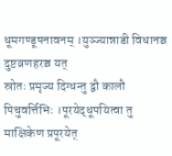धूमगण्डूषनावनम् ।युञ्ज्यान्नाडी विधानञ्च दुष्टव्रणहरञ्च यत्
स्रोतः प्रमृज्य दिग्धन्तु द्वौ कालौ पिचुवर्त्तिभिः ।पूरयेद्धूपयित्वा तु माक्षिकेण प्रपूरयेत्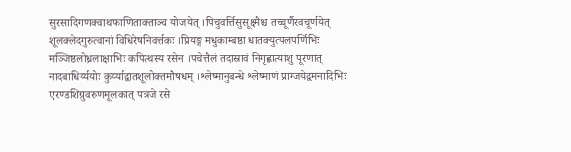सुरसादिगणक्वाथफाणिताक्ताञ्च योजयेत् ।पिचुवर्त्तिसुसूक्ष्मैश्च तच्चूर्णैरवचूर्णयेत्
शूलक्लेदगुरुत्वानां विधिरेषनिवर्त्तकः ।प्रियङ्ग मधुकाम्बष्ठा धातक्युत्पलपर्णिभिः
मञ्जिष्ठलोध्रलाक्षाभिः कपित्थस्य रसेन ।पचेत्तैलं तदास्रावं निगृह्णात्याशु पूरणात्
नादबाधिर्य्ययोः कुर्य्याद्वातशूलोक्तमौषधम् ।श्लेष्मानुबन्धे श्लेष्माणं प्राग्जयेद्वमनादिभिः
एरण्डशिग्रुवरुणमूलकात् पत्रजे रसे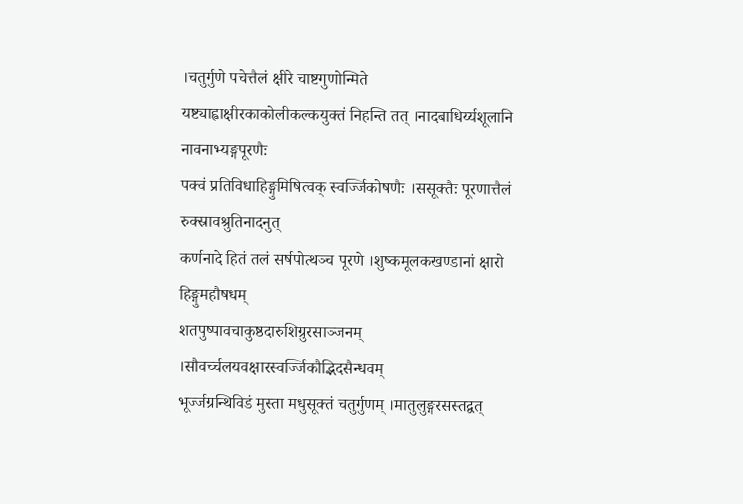।चतुर्गुणे पचेत्तैलं क्षीरे चाष्टगुणोन्मिते
यष्ट्याह्वाक्षीरकाकोलीकल्कयुक्तं निहन्ति तत् ।नादबाधिर्य्यशूलानि नावनाभ्यङ्गपूरणैः
पक्वं प्रतिविधाहिङ्गुमिषित्वक् स्वर्ज्जिकोषणैः ।ससूक्तैः पूरणात्तैलं रुक्स्रावश्रुतिनादनुत्
कर्णनादे हितं तलं सर्षपोत्थञ्च पूरणे ।शुष्कमूलकखण्डानां क्षारो हिङ्गुमहौषधम्
शतपुष्पावचाकुष्ठदारुशिग्रुरसाञ्जनम् ।सौवर्च्चलयवक्षारस्वर्ज्जिकौद्भिदसैन्धवम्
भूर्ज्जग्रन्थिविडं मुस्ता मधुसूक्तं चतुर्गुणम् ।मातुलुङ्गरसस्तद्वत्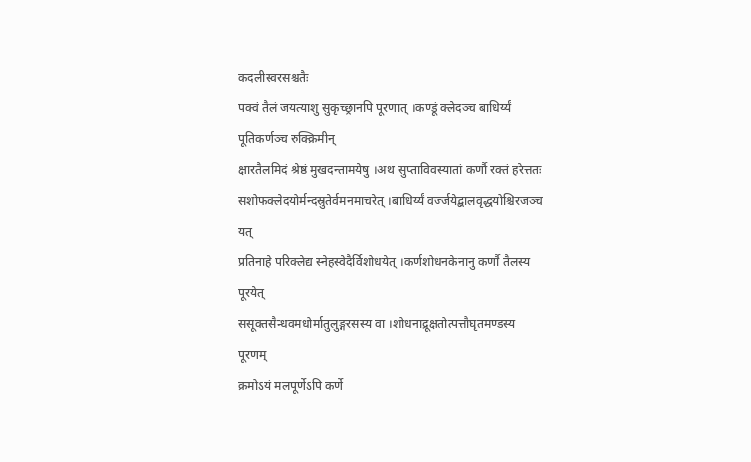कदलीस्वरसश्चतैः
पक्वं तैलं जयत्याशु सुकृच्छ्रानपि पूरणात् ।कण्डूं क्लेदञ्च बाधिर्य्यं पूतिकर्णञ्च रुक्क्रिमीन्
क्षारतैलमिदं श्रेष्ठं मुखदन्तामयेषु ।अथ सुप्ताविवस्यातां कर्णौ रक्तं हरेत्ततः
सशोफक्लेदयोर्मन्दस्रुतेर्वमनमाचरेत् ।बाधिर्य्यं वर्ज्जयेद्बालवृद्धयोश्चिरजञ्च यत्
प्रतिनाहे परिक्लेद्य स्नेहस्वेदैर्विशोधयेत् ।कर्णशोधनकेनानु कर्णौ तैलस्य पूरयेत्
ससूक्तसैन्धवमधोर्मातुलुङ्गरसस्य वा ।शोधनाद्रूक्षतोत्पत्तौघृतमण्डस्य पूरणम्
क्रमोऽयं मलपूर्णेऽपि कर्णे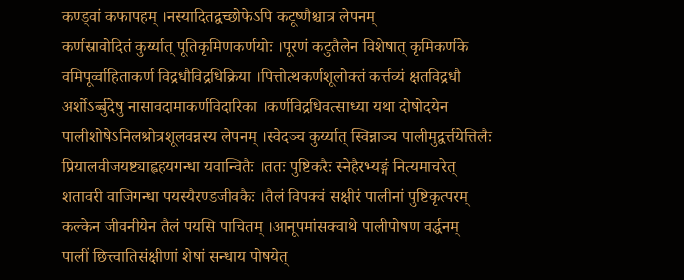कण्ड्वां कफापहम् ।नस्यादितद्वच्छोफेऽपि कटूष्णैश्चात्र लेपनम्
कर्णस्रावोदितं कुर्य्यात् पूतिकृमिणकर्णयोः ।पूरणं कटुतैलेन विशेषात् कृमिकर्णके
वमिपूर्व्वाहिताकर्ण विद्रधौविद्रधिक्रिया ।पित्तोत्थकर्णशूलोक्तं कर्त्तव्यं क्षतविद्रधौ
अर्शोऽर्ब्बुदेषु नासावदामाकर्णविदारिका ।कर्णविद्रधिवत्साध्या यथा दोषोदयेन
पालीशोषेऽनिलश्रोत्रशूलवन्नस्य लेपनम् ।स्वेदञ्च कुर्य्यात् स्विन्नाञ्च पालीमुद्वर्त्तयेत्तिलैः
प्रियालवीजयष्ट्याह्वहयगन्धा यवान्वितैः ।ततः पुष्टिकरैः स्नेहैरभ्यङ्गं नित्यमाचरेत्
शतावरी वाजिगन्धा पयस्यैरण्डजीवकैः ।तैलं विपक्वं सक्षीरं पालीनां पुष्टिकृत्परम्
कल्केन जीवनीयेन तैलं पयसि पाचितम् ।आनूपमांसक्वाथे पालीपोषण वर्द्धनम्
पालीं छित्त्वातिसंक्षीणां शेषां सन्धाय पोषयेत्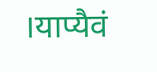।याप्यैवं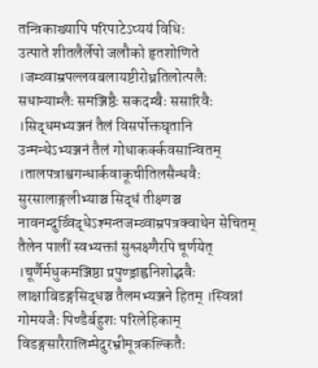तन्त्रिकाख्यापि परिपाटेऽप्ययं विधिः
उत्पाते शीतलैर्लेपो जलौको हृतशोणिते ।जम्व्वाम्रपल्लवबलायष्टीरोध्रतिलोत्पलैः
सधान्याम्लैः समञ्जिष्ठैः सकदम्बैः ससारिवैः ।सिद्धमभ्यञ्जनं तैलं विसर्पोक्तघृतानि
उन्मन्थेऽभ्यञ्जनं तैलं गोधाकर्क्कवसान्वितम् ।तालपत्राश्वगन्धार्कवाकूचीतिलसैन्धवैः
सुरसालाङ्गलीभ्याञ्च सिद्धं तीक्ष्णञ्च नावनम्दुर्व्विद्धेऽश्मन्तजम्व्वाम्रपत्रक्वाथेन सेचितम्
तैलेन पालीं स्वभ्यक्तां सुश्लक्ष्णैरपि चूर्णयेत् ।चूर्णैर्मधुकमञ्जिष्ठा प्रपुण्ड्राह्वनिशोद्भवैः
लाक्षाबिडङ्गसिद्धञ्च तैलमभ्यञ्जने हितम् ।स्विन्नां गोमयजैः पिण्डैर्बहुशः परिलेहिकाम्
विडङ्गसारैरालिम्पेदुरभ्रीमूत्रकल्कितैः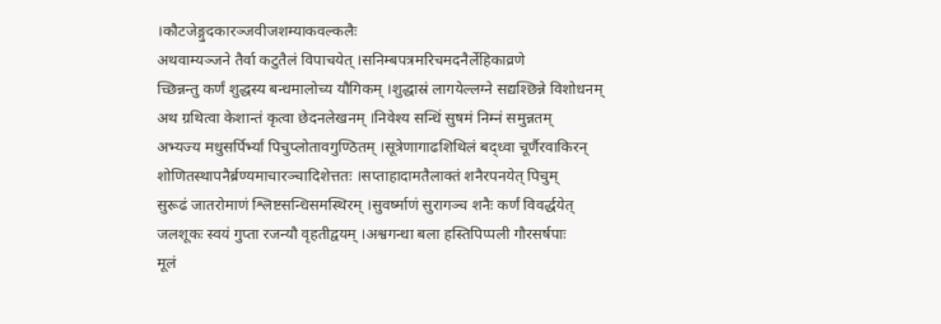।कौटजेङ्गुदकारञ्जवीजशम्याकवल्कलैः
अथवाम्यञ्जने तैर्वा कटुतैलं विपाचयेत् ।सनिम्बपत्रमरिचमदनैर्लेहिकाव्रणे
च्छिन्नन्तु कर्णं शुद्धस्य बन्धमालोच्य यौगिकम् ।शुद्धास्रं लागयेल्लग्ने सद्यश्छिन्ने विशोधनम्
अथ ग्रथित्वा केशान्तं कृत्वा छेदनलेखनम् ।निवेश्य सन्धिं सुषमं निम्नं समुन्नतम्
अभ्यज्य मधुसर्पिर्भ्यां पिचुप्लोतावगुण्ठितम् ।सूत्रेणागाढशिथिलं बद्ध्वा चूर्णैरवाकिरन्
शोणितस्थापनैर्ब्रण्यमाचारञ्चादिशेत्ततः ।सप्ताहादामतैलाक्तं शनैरपनयेत् पिचुम्
सुरूढं जातरोमाणं श्लिष्टसन्धिसमस्थिरम् ।सुवर्ष्माणं सुरागञ्च शनैः कर्णं विवर्द्धयेत्
जलशूकः स्वयं गुप्ता रजन्यौ वृहतीद्वयम् ।अश्वगन्धा बला हस्तिपिप्पली गौरसर्षपाः
मूलं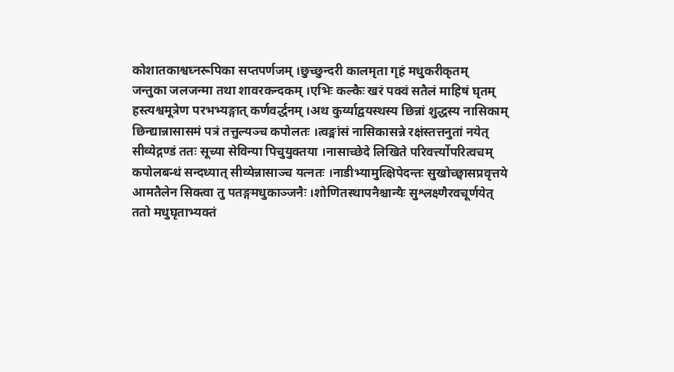कोशातकाश्वघ्नरूपिका सप्तपर्णजम् ।छुच्छुन्दरी कालमृता गृहं मधुकरीकृतम्
जन्तुका जलजन्मा तथा शावरकन्दकम् ।एभिः कल्कैः खरं पक्वं सतैलं माहिषं घृतम्
हस्त्यश्वमूत्रेण परभभ्यङ्गात् कर्णवर्द्धनम् ।अथ कुर्य्याद्वयस्थस्य छिन्नां शुद्धस्य नासिकाम्
छिन्द्यान्नासासमं पत्रं तत्तुल्यञ्च कपोलतः ।त्वङ्मांसं नासिकासन्ने रक्षंस्तत्तनुतां नयेत्
सीव्येद्गण्डं ततः सूच्या सेविन्या पिचुयुक्तया ।नासाच्छेदे लिखिते परिवर्त्त्योपरित्वचम्
कपोलबन्धं सन्दध्यात् सीव्येन्नासाञ्च यत्नतः ।नाडीभ्यामुत्क्षिपेदन्तः सुखोच्छ्वासप्रवृत्तये
आमतैलेन सिक्त्वा तु पतङ्गमधुकाञ्जनैः ।शोणितस्थापनैश्चान्यैः सुश्लक्ष्णैरवचूर्णयेत्
ततो मधुघृताभ्यक्तं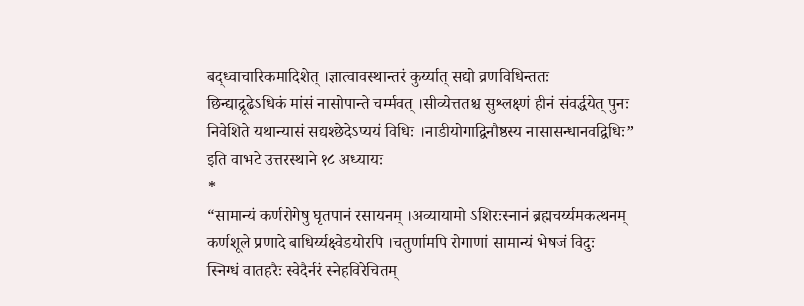बद्ध्वाचारिकमादिशेत् ।ज्ञात्वावस्थान्तरं कुर्य्यात् सद्यो व्रणविधिन्ततः
छिन्द्याद्रूढेऽधिकं मांसं नासोपान्ते चर्म्मवत् ।सीव्येत्ततश्च सुश्लक्ष्णं हीनं संवर्द्धयेत् पुनः
निवेशिते यथान्यासं सद्यश्छेदेऽप्ययं विधिः ।नाडीयोगाद्विनौष्ठस्य नासासन्धानवद्विधिः”
इति वाभटे उत्तरस्थाने १८ अध्यायः
*
“सामान्यं कर्णरोगेषु घृतपानं रसायनम् ।अव्यायामो ऽशिरःस्नानं ब्रह्मचर्य्यमकत्थनम्
कर्णशूले प्रणादे बाधिर्य्यक्ष्वेडयोरपि ।चतुर्णामपि रोगाणां सामान्यं भेषजं विदुः
स्निग्धं वातहरैः स्वेदैर्नरं स्नेहविरेचितम्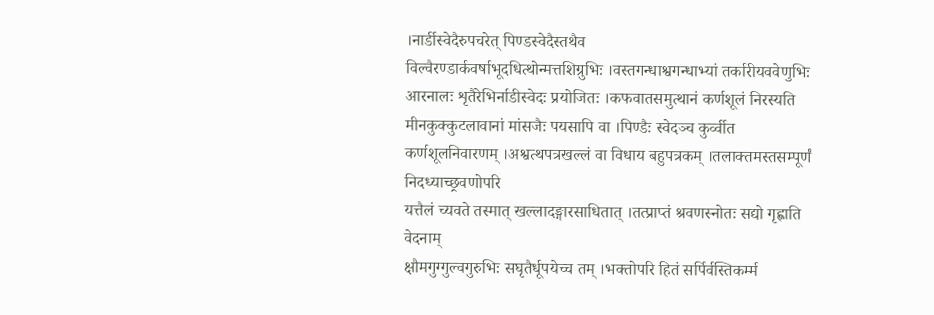।नार्डीस्वेदैरुपचरेत् पिण्डस्वेदैस्तथैव
विल्वैरण्डार्कवर्षाभूदधित्थोन्मत्तशिग्रुभिः ।वस्तगन्धाश्वगन्धाभ्यां तर्कारीयववेणुभिः
आरनालः शृतैरेभिर्नाडीस्वेदः प्रयोजितः ।कफवातसमुत्थानं कर्णशूलं निरस्यति
मीनकुक्कुटलावानां मांसजैः पयसापि वा ।पिण्डैः स्वेदञ्च कुर्व्वीत कर्णशूलनिवारणम् ।अश्वत्थपत्रखल्लं वा विधाय बहुपत्रकम् ।तलाक्तमस्तसम्पूर्णं निदध्याच्छ्रवणोपरि
यत्तैलं च्यवते तस्मात् खल्लादङ्गारसाधितात् ।तत्प्राप्तं श्रवणस्नोतः सद्यो गृह्णाति वेदनाम्
क्षौमगुग्गुल्वगुरुभिः सघृतैर्धूपयेच्च तम् ।भक्तोपरि हितं सर्पिर्वस्तिकर्म्म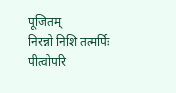पूजितम्
निरन्नो निशि तत्मर्पिः पीत्वोपरि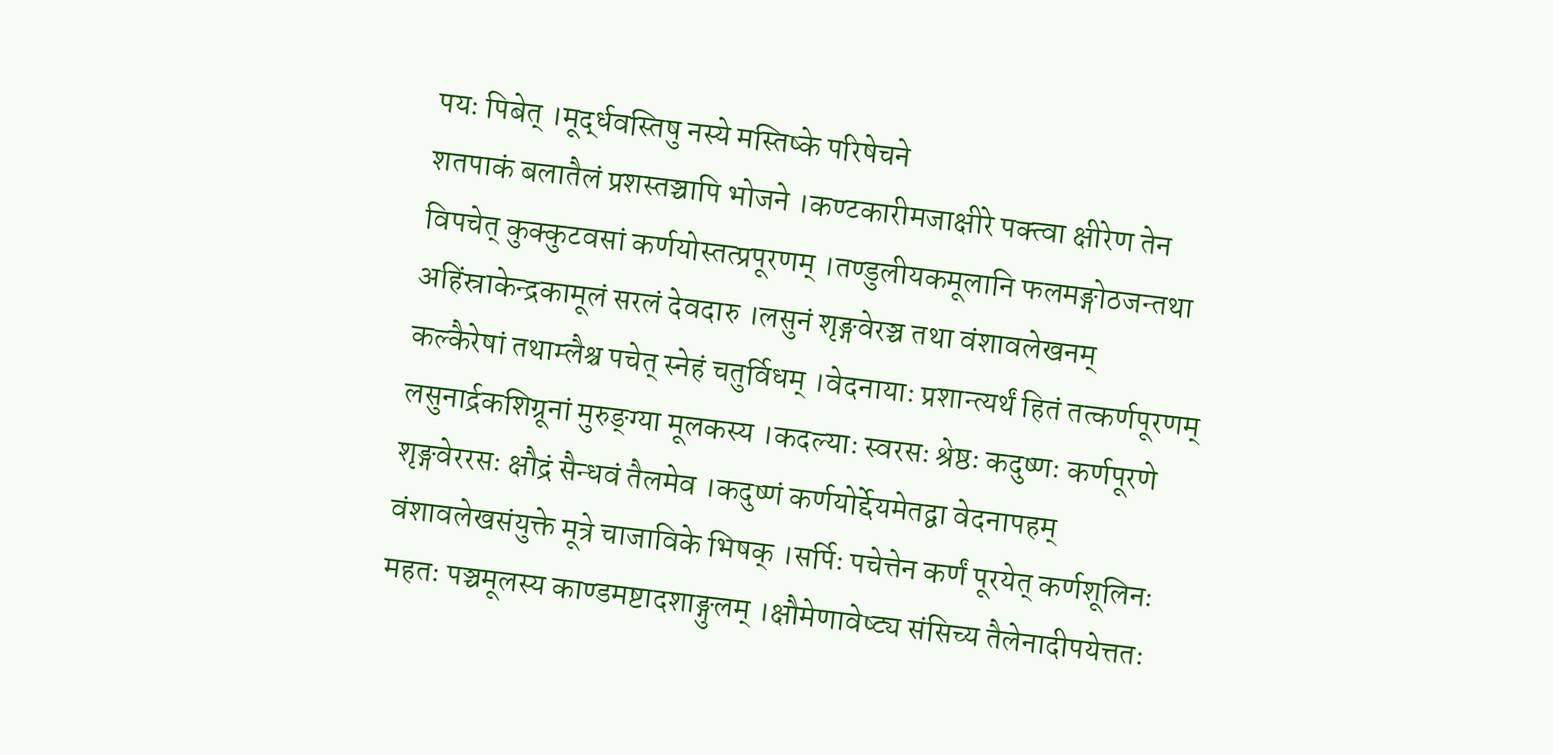पयः पिबेत् ।मूर्द्धवस्तिषु नस्ये मस्तिष्के परिषेचने
शतपाकं बलातैलं प्रशस्तञ्चापि भोजने ।कण्टकारीमजाक्षीरे पक्त्वा क्षीरेण तेन
विपचेत् कुक्कुटवसां कर्णयोस्तत्प्रपूरणम् ।तण्डुलीयकमूलानि फलमङ्गोठजन्तथा
अहिंस्राकेन्द्रकामूलं सरलं देवदारु ।लसुनं शृङ्गवेरञ्च तथा वंशावलेखनम्
कल्कैरेषां तथाम्लैश्च पचेत् स्नेहं चतुर्विधम् ।वेदनायाः प्रशान्त्यर्थं हितं तत्कर्णपूरणम्
लसुनार्द्रकशिग्रूनां मुरुङ्ग्या मूलकस्य ।कदल्याः स्वरसः श्रेष्ठः कदुष्णः कर्णपूरणे
शृङ्गवेररसः क्षौद्रं सैन्धवं तैलमेव ।कदुष्णं कर्णयोर्द्देयमेतद्वा वेदनापहम्
वंशावलेखसंयुक्ते मूत्रे चाजाविके भिषक् ।सर्पिः पचेत्तेन कर्णं पूरयेत् कर्णशूलिनः
महतः पञ्चमूलस्य काण्डमष्टादशाङ्गुलम् ।क्षौमेणावेष्ट्य संसिच्य तैलेनादीपयेत्ततः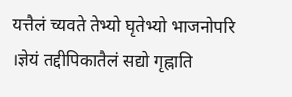यत्तैलं च्यवते तेभ्यो घृतेभ्यो भाजनोपरि ।ज्ञेयं तद्दीपिकातैलं सद्यो गृह्नाति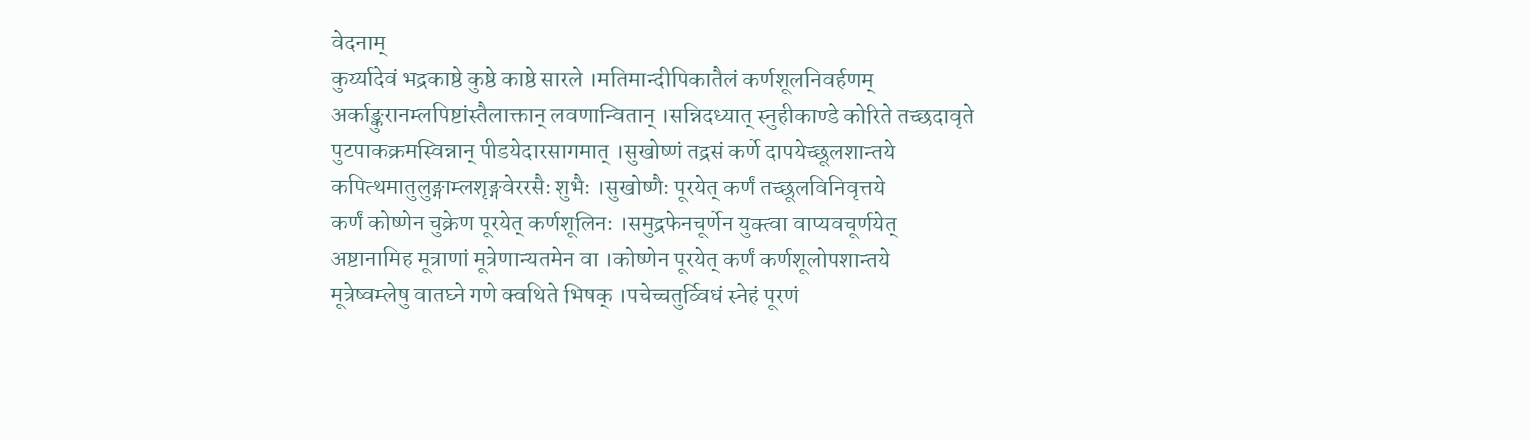वेदनाम्
कुर्य्यादेवं भद्रकाष्ठे कुष्ठे काष्ठे सारले ।मतिमान्दीपिकातैलं कर्णशूलनिवर्हणम्
अर्काङ्कुरानम्लपिष्टांस्तैलाक्तान् लवणान्वितान् ।सन्निदध्यात् स्नुहीकाण्डे कोरिते तच्छदावृते
पुटपाकक्रमस्विन्नान् पीडयेदारसागमात् ।सुखोष्णं तद्रसं कर्णे दापयेच्छूलशान्तये
कपित्थमातुलुङ्गाम्लशृङ्गवेररसैः शुभैः ।सुखोष्णैः पूरयेत् कर्णं तच्छूलविनिवृत्तये
कर्णं कोष्णेन चुक्रेण पूरयेत् कर्णशूलिनः ।समुद्रफेनचूर्णेन युक्त्वा वाप्यवचूर्णयेत्
अष्टानामिह मूत्राणां मूत्रेणान्यतमेन वा ।कोष्णेन पूरयेत् कर्णं कर्णशूलोपशान्तये
मूत्रेष्वम्लेषु वातघ्ने गणे क्वथिते भिषक् ।पचेच्चतुर्व्विधं स्नेहं पूरणं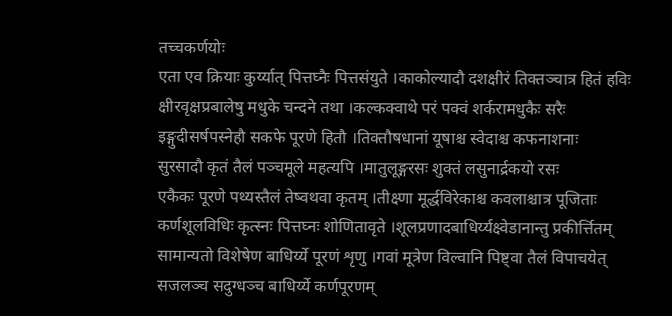तच्चकर्णयोः
एता एव क्रियाः कुर्य्यात् पित्तघ्नैः पित्तसंयुते ।काकोल्यादौ दशक्षीरं तिक्तञ्चात्र हितं हविः
क्षीरवृक्षप्रबालेषु मधुके चन्दने तथा ।कल्कक्वाथे परं पक्वं शर्करामधुकैः सरैः
इङ्गुदीसर्षपस्नेहौ सकफे पूरणे हितौ ।तिक्तौषधानां यूषाश्च स्वेदाश्च कफनाशनाः
सुरसादौ कृतं तैलं पञ्चमूले महत्यपि ।मातुलूङ्गरसः शुक्तं लसुनार्द्रकयो रसः
एकैकः पूरणे पथ्यस्तैलं तेष्वथवा कृतम् ।तीक्ष्णा मूर्द्धविरेकाश्च कवलाश्चात्र पूजिताः
कर्णशूलविधिः कृत्स्नः पित्तघ्नः शोणितावृते ।शूलप्रणादबाधिर्य्यक्ष्वेडानान्तु प्रकीर्त्तितम्
सामान्यतो विशेषेण बाधिर्य्ये पूरणं शृणु ।गवां मूत्रेण विल्वानि पिष्ट्वा तैलं विपाचयेत्
सजलञ्च सदुग्धञ्च बाधिर्य्ये कर्णपूरणम्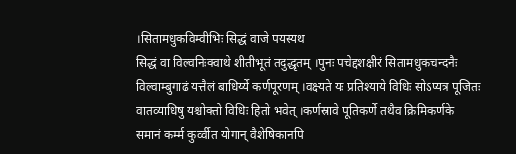।सितामधुकविम्वीभिः सिद्धं वाजे पयस्यथ
सिद्धं वा विल्वनिःक्वाथे शीतीभूतं तदुद्धृतम् ।पुनः पचेद्दशक्षीरं सितामधुकचन्दनैः
विल्वाम्बुगाढं यत्तैलं बाधिर्य्ये कर्णपूरणम् ।वक्ष्यते यः प्रतिश्याये विधिः सोऽप्यत्र पूजितः
वातव्याधिषु यश्चोक्तो विधिः हितो भवेत् ।कर्णस्रावे पूतिकर्णे तथैव क्रिमिकर्णके
समानं कर्म्म कुर्व्वीत योगान् वैशेषिकानपि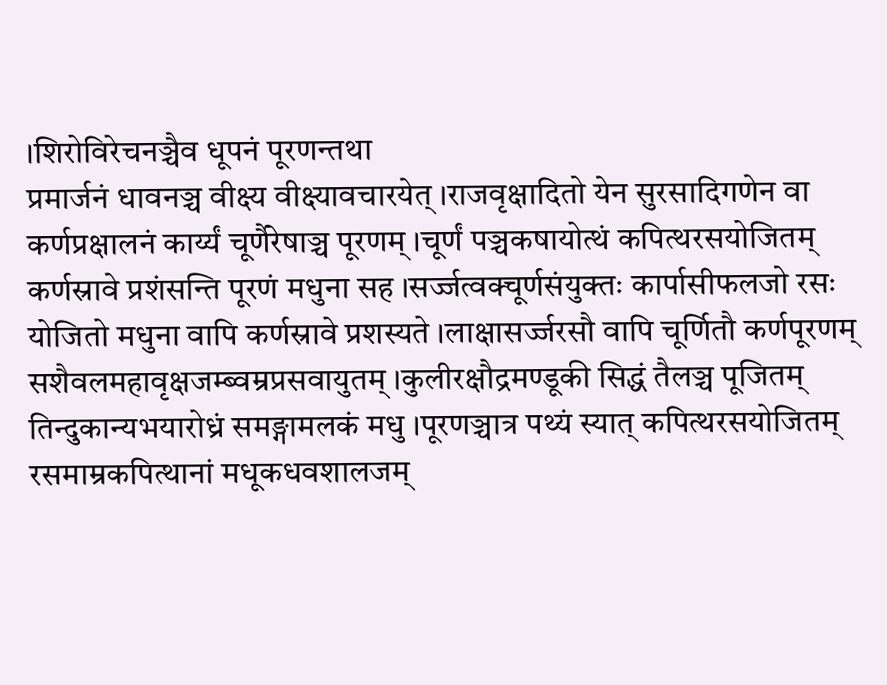।शिरोविरेचनञ्चैव धूपनं पूरणन्तथा
प्रमार्जनं धावनञ्च वीक्ष्य वीक्ष्यावचारयेत् ।राजवृक्षादितो येन सुरसादिगणेन वा
कर्णप्रक्षालनं कार्य्यं चूर्णैरेषाञ्च पूरणम् ।चूर्णं पञ्चकषायोत्थं कपित्थरसयोजितम्
कर्णस्रावे प्रशंसन्ति पूरणं मधुना सह ।सर्ज्जत्वक्चूर्णसंयुक्तः कार्पासीफलजो रसः
योजितो मधुना वापि कर्णस्रावे प्रशस्यते ।लाक्षासर्ज्जरसौ वापि चूर्णितौ कर्णपूरणम्
सशैवलमहावृक्षजम्ब्वम्रप्रसवायुतम् ।कुलीरक्षौद्रमण्डूकी सिद्धं तैलञ्च पूजितम्
तिन्दुकान्यभयारोध्रं समङ्गामलकं मधु ।पूरणञ्चात्र पथ्यं स्यात् कपित्थरसयोजितम्
रसमाम्रकपित्थानां मधूकधवशालजम्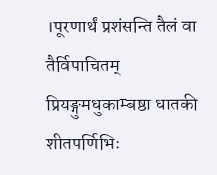।पूरणार्थं प्रशंसन्ति तैलं वा तैर्विपाचितम्
प्रियङ्गुमधुकाम्बष्ठा धातकी शीतपर्णिभिः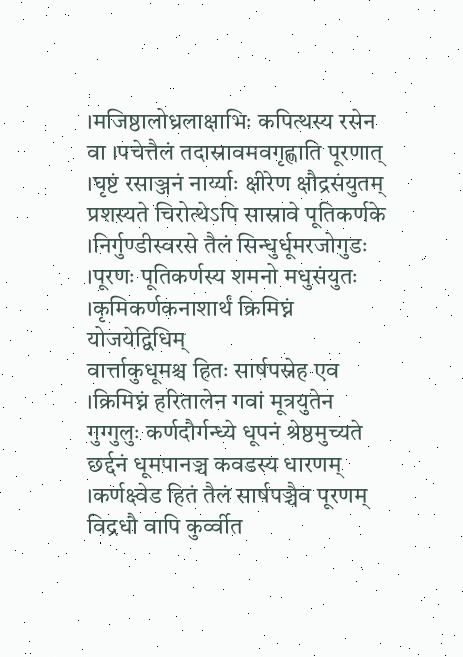।मजिष्ठालोध्रलाक्षाभिः कपित्थस्य रसेन वा ।पचेत्तैलं तदास्रावमवगृह्णाति पूरणात् ।घृष्टं रसाञ्जनं नार्य्याः क्षीरेण क्षौद्रसंयुतम्
प्रशस्यते चिरोत्थेऽपि सास्रावे पूतिकर्णके ।निर्गुण्डीस्वरसे तैलं सिन्धुर्धूमरजोगुडः ।पूरणः पूतिकर्णस्य शमनो मधुसंयुतः ।कृमिकर्णकनाशार्थं क्रिमिघ्नं योजयेद्विधिम्
वार्त्ताकुधूमश्च हितः सार्षपस्नेह एव ।क्रिमिघ्नं हरितालेन गवां मूत्रयुतेन
गुग्गुलुः कर्णदौर्गन्ध्ये धूपनं श्रेष्ठमुच्यते
छर्द्दनं धूमपानञ्च कवडस्य धारणम् ।कर्णक्ष्वेड हितं तैलं सार्षपञ्चैव पूरणम्
विद्रधौ वापि कुर्व्वीत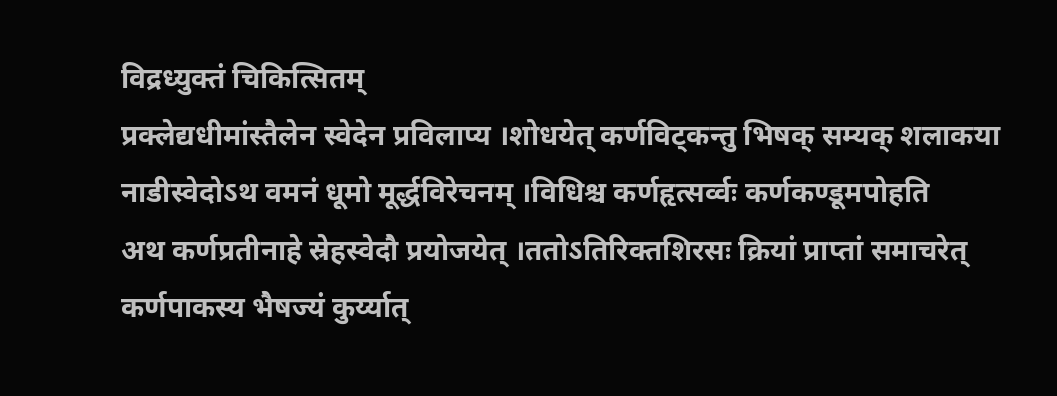विद्रध्युक्तं चिकित्सितम्
प्रक्लेद्यधीमांस्तैलेन स्वेदेन प्रविलाप्य ।शोधयेत् कर्णविट्कन्तु भिषक् सम्यक् शलाकया
नाडीस्वेदोऽथ वमनं धूमो मूर्द्धविरेचनम् ।विधिश्च कर्णहृत्सर्व्वः कर्णकण्डूमपोहति
अथ कर्णप्रतीनाहे स्रेहस्वेदौ प्रयोजयेत् ।ततोऽतिरिक्तशिरसः क्रियां प्राप्तां समाचरेत्
कर्णपाकस्य भैषज्यं कुर्य्यात्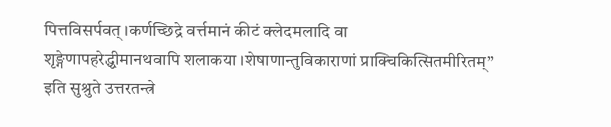पित्तविसर्पवत् ।कर्णच्छिद्रे वर्त्तमानं कीटं क्लेदमलादि वा
शृङ्गेणापहरेद्ध्वीमानथवापि शलाकया ।शेषाणान्तुविकाराणां प्राक्चिकित्सितमीरितम्”
इति सुश्रुते उत्तरतन्त्रे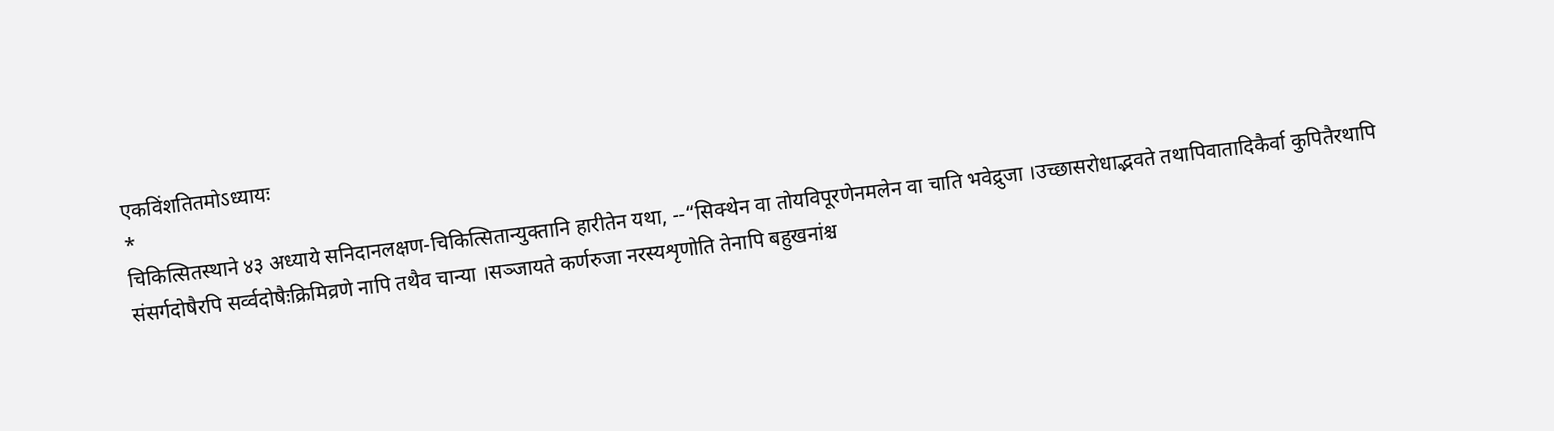एकविंशतितमोऽध्यायः
*
चिकित्सितस्थाने ४३ अध्याये सनिदानलक्षण-चिकित्सितान्युक्तानि हारीतेन यथा, --“सिक्थेन वा तोयविपूरणेनमलेन वा चाति भवेद्रुजा ।उच्छासरोधाद्भवते तथापिवातादिकैर्वा कुपितैरथापि
संसर्गदोषैरपि सर्व्वदोषैःक्रिमिव्रणे नापि तथैव चान्या ।सञ्जायते कर्णरुजा नरस्यशृणोति तेनापि बहुखनांश्च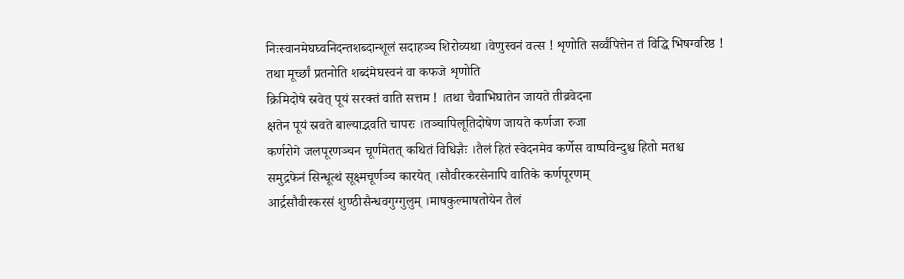निःस्वानमेघघ्वनिदन्तशब्दान्शूलं सदाहञ्च शिरोव्यथा ।वेणुस्वनं वत्स ! शृणोति सर्व्वंपित्तेन तं विद्धि भिषग्वरिष्ठ !
तथा मूर्च्छां प्रतनोति शब्दंमेघस्वनं वा कफजे शृणोति
क्रिमिदोषे स्रवेत् पूयं सरक्तं वाति सत्तम ! ।तथा चैवाभिघातेन जायते तीव्रवेदना
क्षतेन पूयं स्रवते बाल्याद्भवति चापरः ।तञ्चापिलूतिदोषेण जायते कर्णजा रुजा
कर्णरोगे जलपूरणञ्चन चूर्णमेतत् कथितं विधिज्ञैः ।तैलं हितं स्वेदनमेव कर्णेस वाष्पविन्दुश्च हितो मतश्च
समुद्रफेनं सिन्धूत्थं सूक्ष्मचूर्णञ्च कारयेत् ।सौवीरकरसेनापि वातिके कर्णपूरणम्
आर्द्रसौवीरकरसं शुण्ठीसैन्धवगुग्गुलुम् ।माषकुल्माषतोयेन तैलं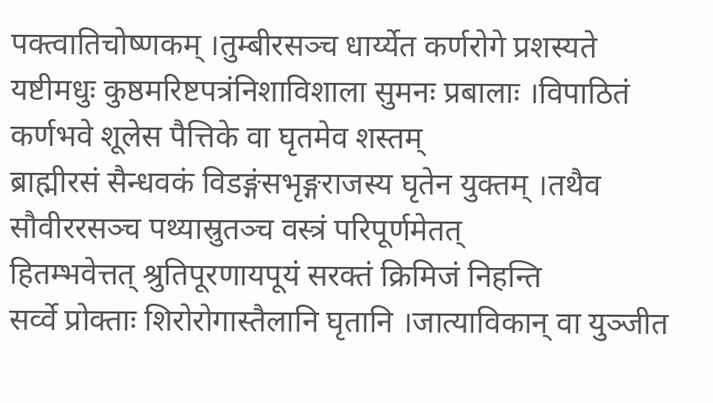पक्त्वातिचोष्णकम् ।तुम्बीरसञ्च धार्य्येत कर्णरोगे प्रशस्यते
यष्टीमधुः कुष्ठमरिष्टपत्रंनिशाविशाला सुमनः प्रबालाः ।विपाठितं कर्णभवे शूलेस पैत्तिके वा घृतमेव शस्तम्
ब्राह्मीरसं सैन्धवकं विडङ्गंसभृङ्गराजस्य घृतेन युक्तम् ।तथैव सौवीररसञ्च पथ्यास्रुतञ्च वस्त्रं परिपूर्णमेतत्
हितम्भवेत्तत् श्रुतिपूरणायपूयं सरक्तं क्रिमिजं निहन्ति
सर्व्वे प्रोक्ताः शिरोरोगास्तैलानि घृतानि ।जात्याविकान् वा युञ्जीत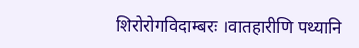शिरोरोगविदाम्बरः ।वातहारीणि पथ्यानि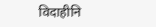विदाहीनि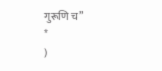गुरूणि च”
*
)